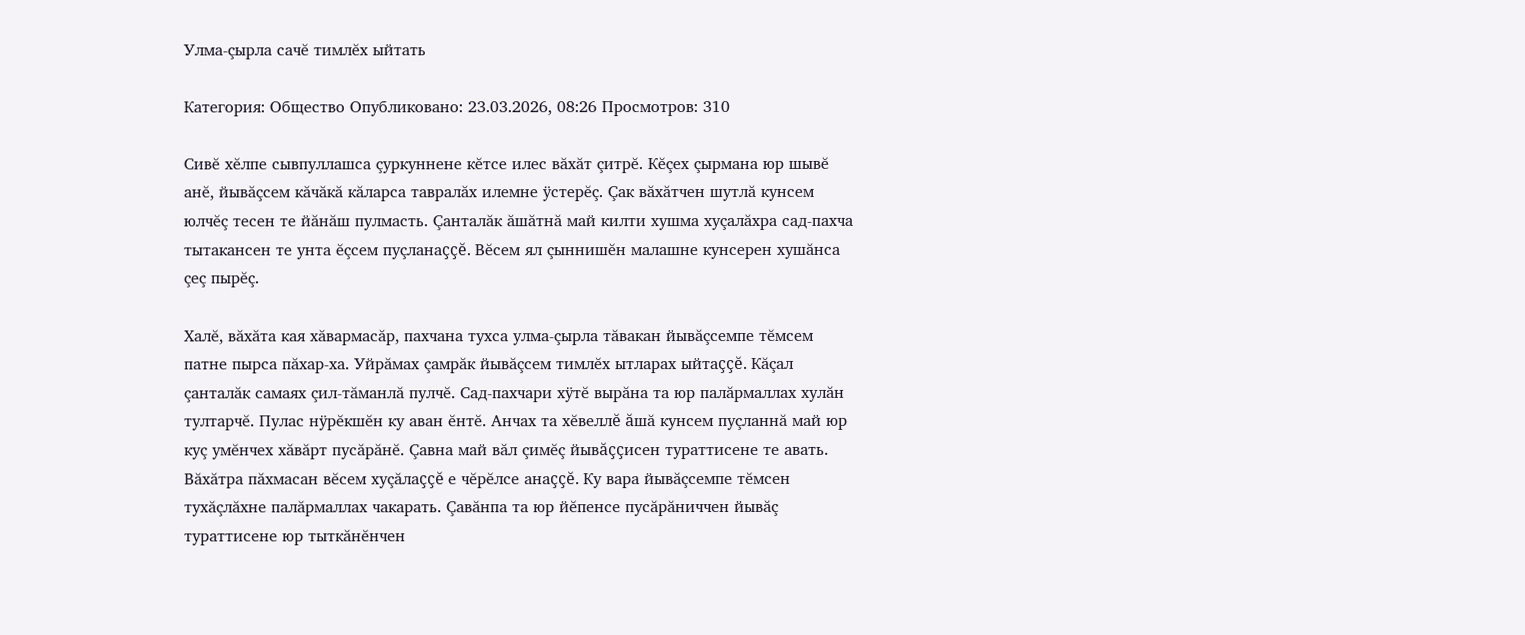Улма-çырла сачĕ тимлĕх ыйтать

Категория: Общество Опубликовано: 23.03.2026, 08:26 Просмотров: 310

Сивĕ хĕлпе сывпуллашса çуркуннене кĕтсе илес вăхăт çитрĕ. Кĕçех çырмана юр шывĕ анĕ, йывăçсем кăчăкă кăларса тавралăх илемне ÿстерĕç. Çак вăхăтчен шутлă кунсем юлчĕç тесен те йăнăш пулмасть. Çанталăк ăшăтнă май килти хушма хуçалăхра сад-пахча тытакансен те унта ĕçсем пуçланаççĕ. Вĕсем ял çыннишĕн малашне кунсерен хушăнса çеç пырĕç.

Халĕ, вăхăта кая хăвармасăр, пахчана тухса улма-çырла тăвакан йывăçсемпе тĕмсем патне пырса пăхар-ха. Уйрăмах çамрăк йывăçсем тимлĕх ытларах ыйтаççĕ. Кăçал çанталăк самаях çил-тăманлă пулчĕ. Сад-пахчари хÿтĕ вырăна та юр палăрмаллах хулăн тултарчĕ. Пулас нÿрĕкшĕн ку аван ĕнтĕ. Анчах та хĕвеллĕ ăшă кунсем пуçланнă май юр куç умĕнчех хăвăрт пусăрăнĕ. Çавна май вăл çимĕç йывăççисен тураттисене те авать. Вăхăтра пăхмасан вĕсем хуçăлаççĕ е чĕрĕлсе анаççĕ. Ку вара йывăçсемпе тĕмсен тухăçлăхне палăрмаллах чакарать. Çавăнпа та юр йĕпенсе пусăрăниччен йывăç тураттисене юр тыткăнĕнчен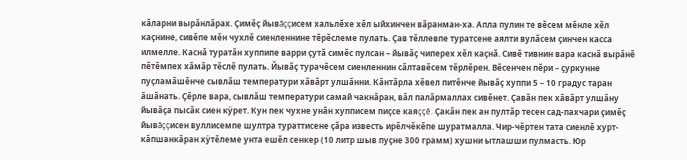кăларни вырăнлăрах. Çимĕç йывăççисем хальлĕхе хĕл ыйхинчен вăранман-ха. Апла пулин те вĕсем мĕнле хĕл каçнине, сивĕпе мĕн чухлĕ сиенленнине тĕрĕслеме пулать. Çав тĕллевпе туратсене аялти вулăсем çинчен касса илмелле. Каснă туратăн хуппипе варри çутă симĕс пулсан – йывăç чиперех хĕл каçнă. Сивĕ тивнин вара каснă вырăнĕ пĕтĕмпех хăмăр тĕслĕ пулать. Йывăç турачĕсем сиенленнин сăлтавĕсем тĕрлĕрен. Вĕсенчен пĕри – çуркунне пуçламăшĕнче сывлăш температури хăвăрт улшăнни. Кăнтăрла хĕвел питĕнче йывăç хуппи 5 – 10 градус таран ăшăнать. Çĕрле вара, сывлăш температури самай чакнăран, вăл палăрмаллах сивĕнет. Çавăн пек хăвăрт улшăну йывăçа пысăк сиен кÿрет. Кун пек чухне унăн хупписем пиçсе каяççĕ. Çакăн пек ан пултăр тесен сад-пахчари çимĕç йывăççисен вуллисемпе шултра тураттисене çăра известь ирĕлчĕкĕпе шуратмалла. Чир-чĕртен тата сиенлĕ хурт-кăпшанкăран хÿтĕлеме унта ешĕл сенкер (10 литр шыв пуçне 300 грамм) хушни ытлашши пулмасть. Юр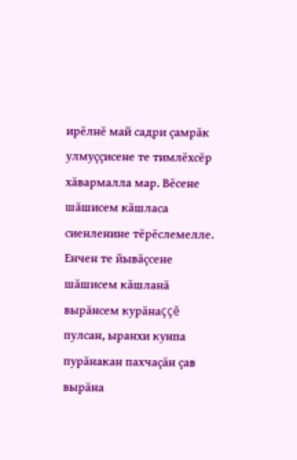ирĕлнĕ май садри çамрăк улмуççисене те тимлĕхсĕр хăвармалла мар. Вĕсене шăшисем кăшласа сиенленине тĕрĕслемелле. Енчен те йывăçсене шăшисем кăшланă вырăнсем курăнаççĕ пулсан, ыранхи кунпа пурăнакан пахчаçăн çав вырăна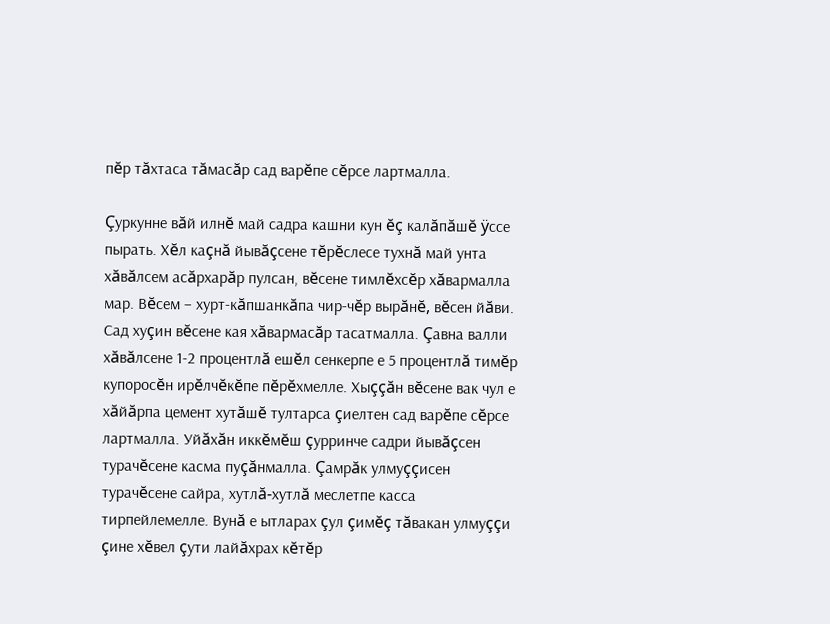пĕр тăхтаса тăмасăр сад варĕпе сĕрсе лартмалла.

Çуркунне вăй илнĕ май садра кашни кун ĕç калăпăшĕ ÿссе пырать. Хĕл каçнă йывăçсене тĕрĕслесе тухнă май унта хăвăлсем асăрхарăр пулсан, вĕсене тимлĕхсĕр хăвармалла мар. Вĕсем – хурт-кăпшанкăпа чир-чĕр вырăнĕ, вĕсен йăви. Сад хуçин вĕсене кая хăвармасăр тасатмалла. Çавна валли хăвăлсене 1-2 процентлă ешĕл сенкерпе е 5 процентлă тимĕр купоросĕн ирĕлчĕкĕпе пĕрĕхмелле. Хыççăн вĕсене вак чул е хăйăрпа цемент хутăшĕ тултарса çиелтен сад варĕпе сĕрсе лартмалла. Уйăхăн иккĕмĕш çурринче садри йывăçсен турачĕсене касма пуçăнмалла. Çамрăк улмуççисен турачĕсене сайра, хутлă-хутлă меслетпе касса тирпейлемелле. Вунă е ытларах çул çимĕç тăвакан улмуççи çине хĕвел çути лайăхрах кĕтĕр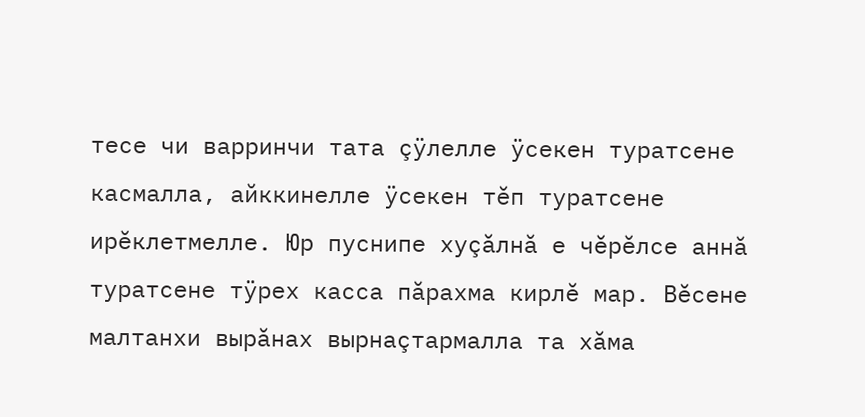тесе чи варринчи тата çÿлелле ÿсекен туратсене касмалла, айккинелле ÿсекен тĕп туратсене ирĕклетмелле. Юр пуснипе хуçăлнă е чĕрĕлсе аннă туратсене тÿрех касса пăрахма кирлĕ мар. Вĕсене малтанхи вырăнах вырнаçтармалла та хăма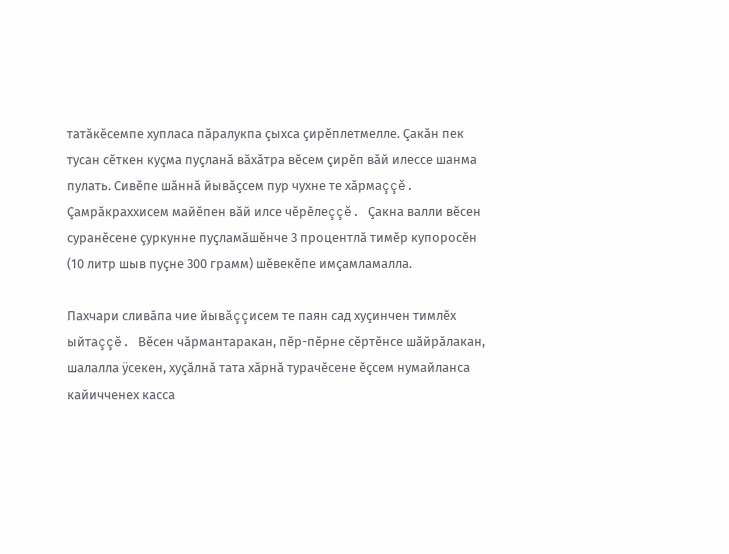татăкĕсемпе хупласа пăралукпа çыхса çирĕплетмелле. Çакăн пек тусан сĕткен куçма пуçланă вăхăтра вĕсем çирĕп вăй илессе шанма пулать. Сивĕпе шăннă йывăçсем пур чухне те хăрмаççĕ. Çамрăкраххисем майĕпен вăй илсе чĕрĕлеççĕ. Çакна валли вĕсен суранĕсене çуркунне пуçламăшĕнче 3 процентлă тимĕр купоросĕн (10 литр шыв пуçне 300 грамм) шĕвекĕпе имçамламалла.

Пахчари сливăпа чие йывăççисем те паян сад хуçинчен тимлĕх ыйтаççĕ. Вĕсен чăрмантаракан, пĕр-пĕрне сĕртĕнсе шăйрăлакан, шалалла ÿсекен, хуçăлнă тата хăрнă турачĕсене ĕçсем нумайланса кайичченех касса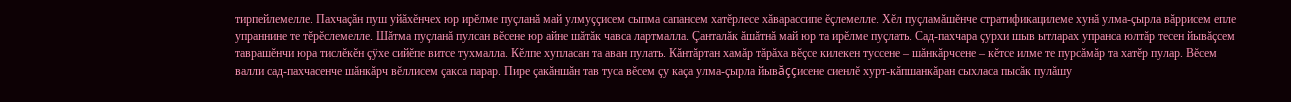тирпейлемелле. Пахчаçăн пуш уйăхĕнчех юр ирĕлме пуçланă май улмуççисем сыпма сапансем хатĕрлесе хăварассипе ĕçлемелле. Хĕл пуçламăшĕнче стратификацилеме хунă улма-çырла вăррисем епле упраннине те тĕрĕслемелле. Шăтма пуçланă пулсан вĕсене юр айне шăтăк чавса лартмалла. Çанталăк ăшăтнă май юр та ирĕлме пуçлать. Сад-пахчара çурхи шыв ытларах упранса юлтăр тесен йывăçсем таврашĕнчи юра тислĕкĕн çÿхе сийĕпе витсе тухмалла. Кĕлпе хупласан та аван пулать. Кăнтăртан хамăр тăрăха вĕçсе килекен туссене – шăнкăрчсене – кĕтсе илме те пурсăмăр та хатĕр пулар. Вĕсем валли сад-пахчасенче шăнкăрч вĕллисем çакса парар. Пире çакăншăн тав туса вĕсем çу каçа улма-çырла йывăççисене сиенлĕ хурт-кăпшанкăран сыхласа пысăк пулăшу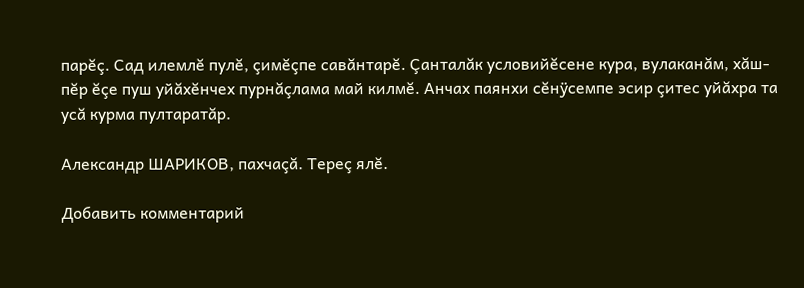парĕç. Сад илемлĕ пулĕ, çимĕçпе савăнтарĕ. Çанталăк условийĕсене кура, вулаканăм, хăш-пĕр ĕçе пуш уйăхĕнчех пурнăçлама май килмĕ. Анчах паянхи сĕнÿсемпе эсир çитес уйăхра та усă курма пултаратăр.

Александр ШАРИКОВ, пахчаçă. Тереç ялĕ.

Добавить комментарий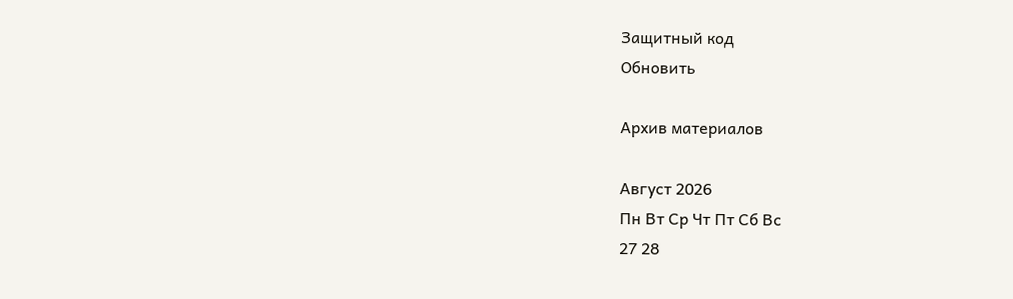Защитный код
Обновить

Архив материалов

Август 2026
Пн Вт Ср Чт Пт Сб Вс
27 28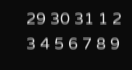29 30 31 1 2
3 4 5 6 7 8 9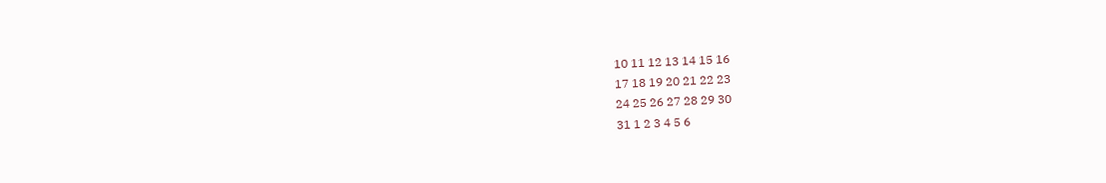10 11 12 13 14 15 16
17 18 19 20 21 22 23
24 25 26 27 28 29 30
31 1 2 3 4 5 6